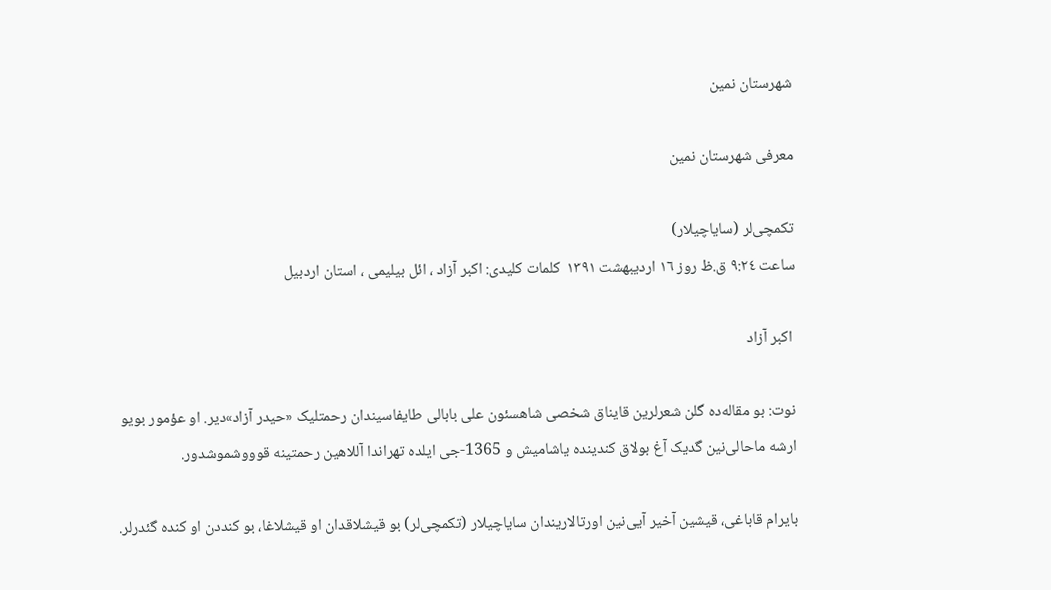شهرستان نمین

معرفی شهرستان نمین

تکمچی‌لر (سایاچیلار)
ساعت ٩:٢٤ ق.ظ روز ۱٦ اردیبهشت ۱۳٩۱  کلمات کلیدی: اکبر آزاد ، ائل بیلیمی ، استان اردبیل

 اکبر آزاد

نوت: بو مقاله‌ده گلن شعرلرین قایناق شخصی شاهسئون علی بابالی طایفاسیندان رحمتلیک «حیدر آزاد»دیر. او عؤمور بویو ارشه ماحالی‌نین گدیک آغ بولاق کندینده یاشامیش و 1365-جی ایلده تهراندا آللاهین رحمتینه قوووشموشدور.

بایرام قاباغی، قیشین آخیر آیی‌نین اورتالاریندان سایاچیلار (تکمچی‌لر) بو قیشلاقدان او قیشلاغا، بو کنددن او کنده گئدرلر.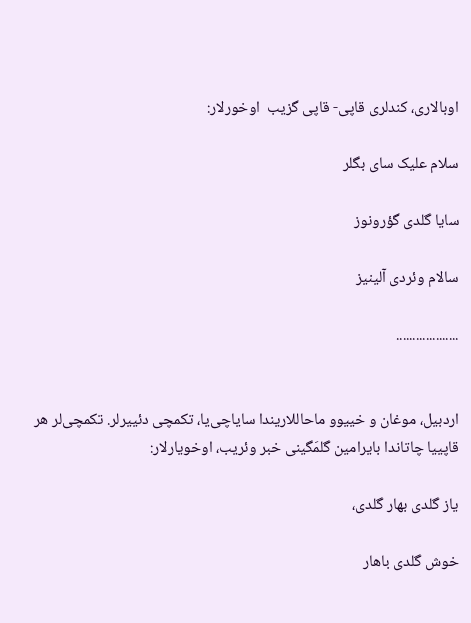اوبالاری، کندلری قاپی- قاپی گزیب  اوخورلار:

سلام علیک سای بگلر

سایا گلدی گؤرونوز

سالام وئردی آلینیز

...................


اردبیل، موغان و خییوو ماحاللاریندا سایاچی‌یا، تکمچی دئییرلر. تکمچی‌لر هر قاپییا چاتاندا بایرامین گلمَگینی خبر وئریب، اوخویارلار:

یاز گلدی بهار گلدی،

خوش گلدی باهار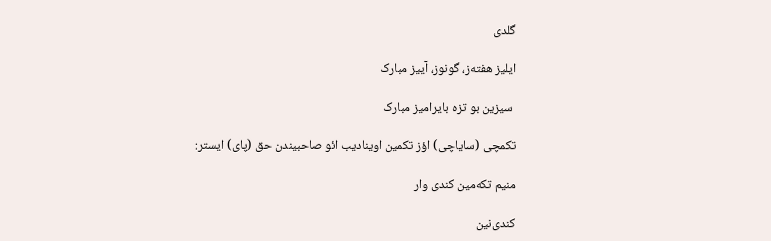گلدی

ایلیز هفته‌ز، گونوز، آییز مبارک

 سیزین بو تزه بایرامیز مبارک

تکمچی (سایاچی) اؤز تکمین اوینادیب ائو صاحبیندن حق (پای) ایستر:

منیم تکه‌مین کندی وار

کندی‌نین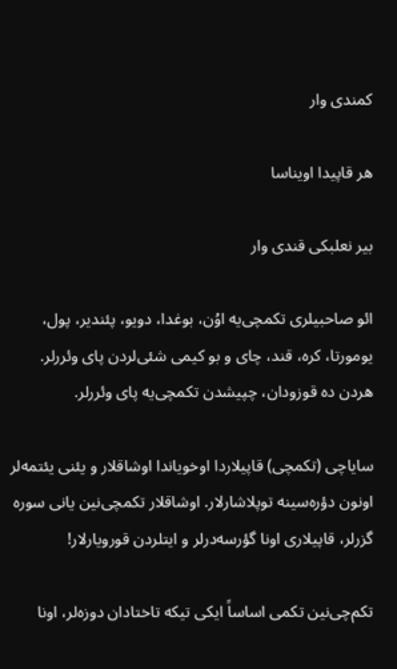کمندی وار

هر قاپیدا اویناسا

بیر نعلبکی قندی وار

ائو صاحبیلری تکمچی‌یه اوُن، بوغدا، دویو، پئندیر، پول، یومورتا، کره، قند، چای و بو کیمی شئی‌لردن پای وئررلر. هردن ده قوزودان، چپیشدن تکمچی‌یه پای وئر‌رلر.

سایاچی (تکمچی) قاپیلاردا اوخویاندا اوشاقلار و یئنی یئتمه‌لر اونون دؤره‌سینه توپلاشارلار. اوشاقلار تکمچی‌نین یانی سوره گزرلر، قاپیلاری اونا گؤرسه‌درلر و ایتلردن قورویارلار!

تکم‌چی‌نین تکمی اساساً ایکی تیکه تاختادان دوزه‌لر، اونا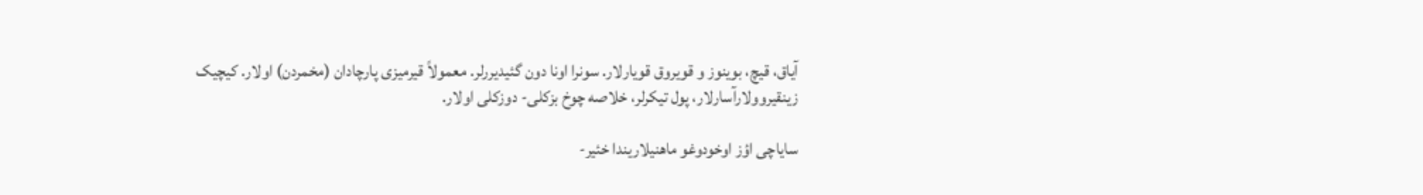آیاق، قیچ، بوینوز و قویروق قویارلار. سونرا اونا دون گئیدیررلر. معمولاً قیرمیزی پارچادان (مخمردن) اولار. کیچیک زینقیروولارآسارلار، پول تیکرلر، خلاصه چوخ بزکلی- دوزکلی اولار.

سایاچی اؤز اوخودوغو ماهنیلاریندا خئیر-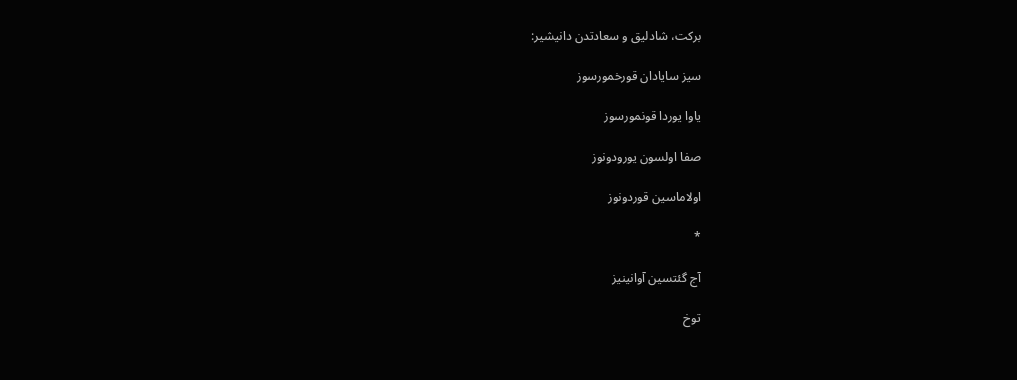برکت، شادلیق و سعادتدن دانیشیر:

سیز سایادان قورخمورسوز

یاوا یوردا قونمورسوز

صفا اولسون یورودونوز

اولاماسین قوردونوز

*

آج گئتسین آوانینیز

توخ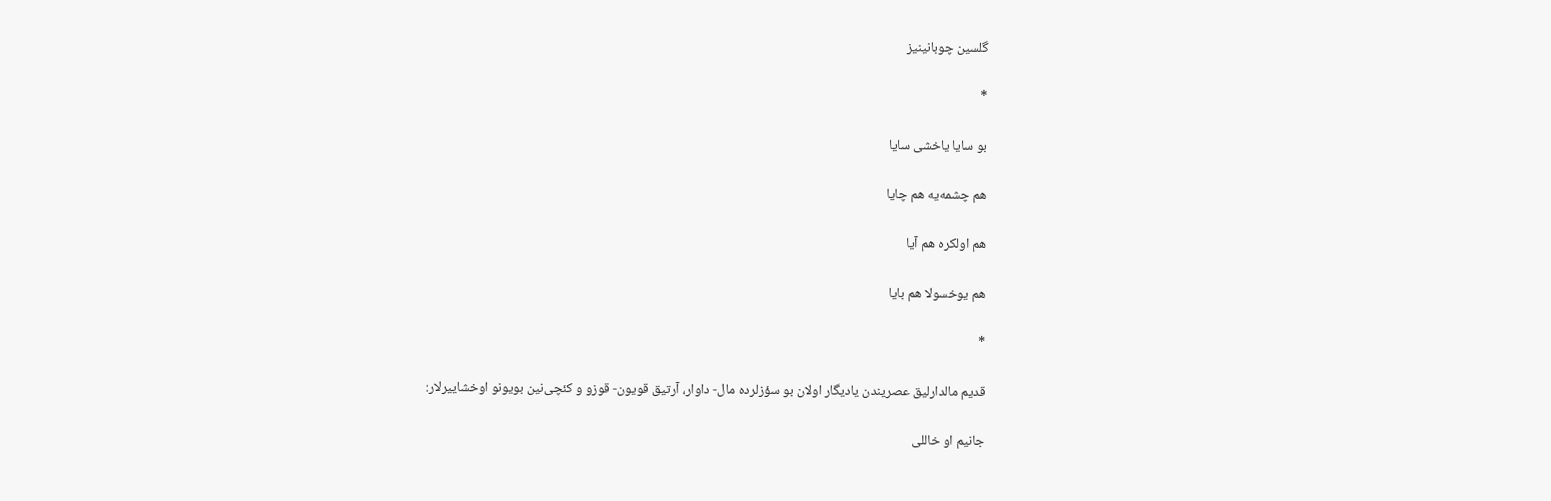گلسین چوبانینیز

*

بو سایا یاخشی سایا

هم چشمه‌یه هم چایا

هم اولکره هم آیا

هم یوخسولا هم بایا

*

قدیم مالدارلیق عصریندن یادیگار اولان بو سؤزلرده مال- داوار، آرتیق قویون- قوزو و کئچی‌نین بویونو اوخشاییرلار:

جانیم او خاللی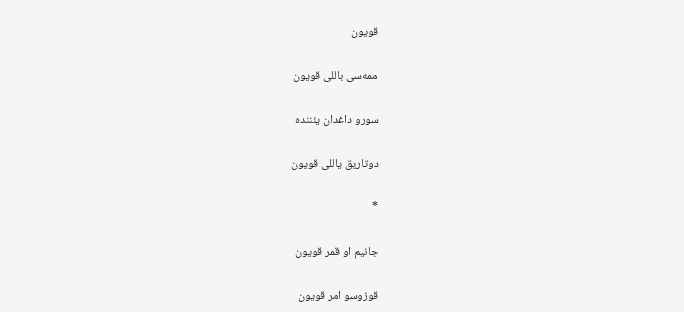قویون

ممه‌سی باللی قویون

سورو داغدان یئننده

دوتاریق یاللی قویون

*

جانیم او قمر قویون

قوزوسو امر قویون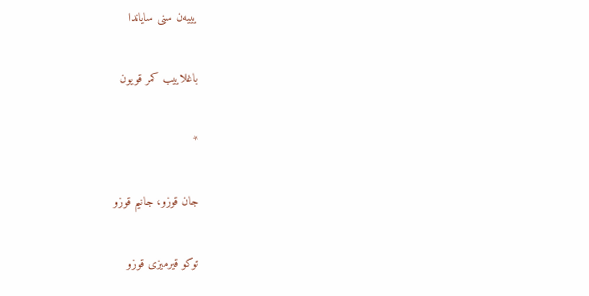یییه‌ن سنی سایاندا

باغلاییب کمر قویون

*

جان قوزو، جانیم قوزو

توکو قیرمیزی قوزو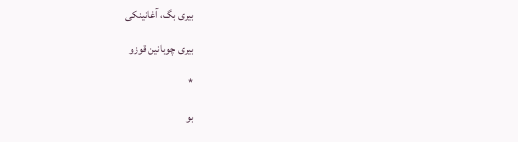بیری بگ، آغانینکی

بیری چوبانین قوزو

*

بو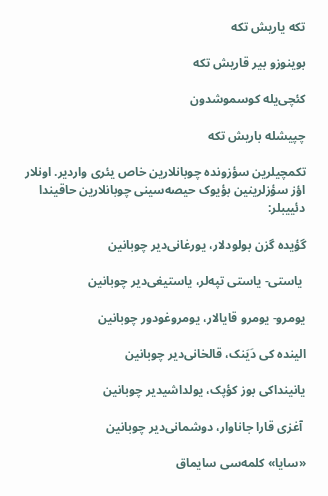تکه یاریش تکه

بوینوزو بیر قاریش تکه

کئچی‌یله کوسموشدون

چپیشله باریش تکه

تکمچیلرین سؤزونده چوبانلارین خاص یئری واردیر. اونلار اؤز سؤزلرینین بؤیوک حیصه‌سینی چوبانلارین حاقیندا دئییبلر:

گؤیده گز‌ن بولودلار، یورغانی‌دیر چوبانین

 یاستی- یاستی تپه‌لر، یاستیغی‌دیر چوبانین

یومرو- یومرو قایالار، یومروغودور چوبانین

الینده کی دَیَنک، قالخانی‌دیر چوبانین

یانینداکی بوز کؤپک، یولداشیدیر چوبانین

 آغزی قارا جاناوار، دوشمانی‌دیر چوبانین

«سایا» کلمه‌سی سایماق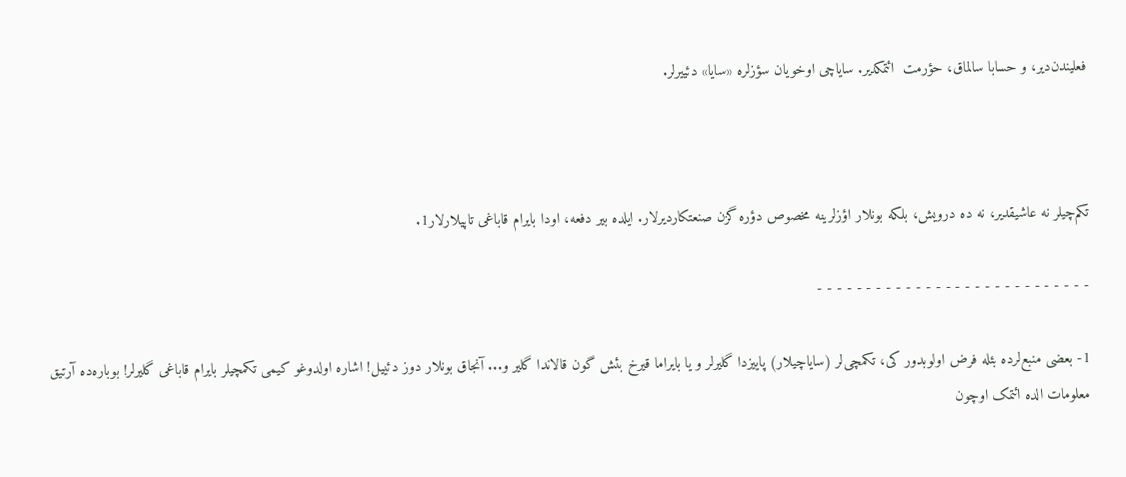فعلیندن‌دیر، و حسابا سالماق، حؤرمت  ائتمکدیر. سایاچی اوخویان سؤزلره «سایا» دئییرلر.



تکم‌چیلر نه عاشیقدیر، نه ده درویش، بلکه بونلار اؤزلرینه مخصوص دؤره گز‌ن صنعتکاردیرلار. ایلده بیر دفعه، اودا بایرام قاباغی تاپیلارلار1.

- - - - - - - - - - - - - - - - - - - - - - - - - - - -

1- بعضی منبع‌لرده بئله فرض اولوبدور کی، تکمچی‌لر (سایاچیلار) پاییزدا گلیرلر و یا بایراما قیرخ بئش گون قالاندا گلیر و... آنجاق بونلار دوز دئییل! اشاره اولدوغو کیمی تکمچیلر بایرام قاباغی گلیرلر! بوباره‌ده آرتیق معلومات الده ائتمک اوچون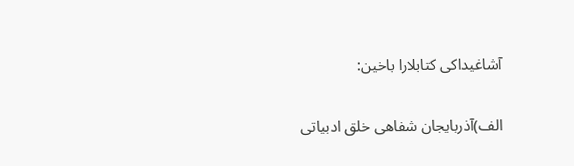آشاغیداکی کتابلارا باخین:

الف)آذربایجان شفاهی خلق ادبیاتی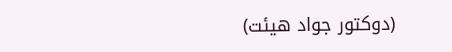(دوکتور جواد هیئت)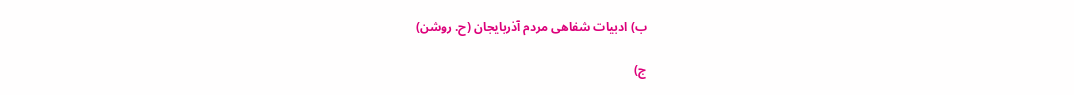ب) ادبیات شفاهی مردم آذربایجان (ح. روشن)

ج)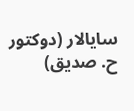سایالار (دوکتور ح. صدیق)